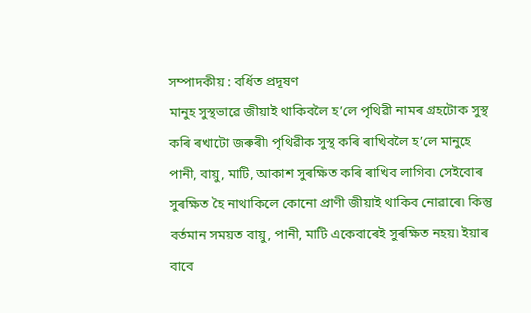সম্পাদকীয় : বর্ধিত প্রদূষণ
মানুহ সুস্থভাৱে জীয়াই থাকিবলৈ হ’লে পৃথিৱী নামৰ গ্রহটোক সুস্থ কৰি ৰখাটো জৰুৰী৷ পৃথিৱীক সুস্থ কৰি ৰাখিবলৈ হ’লে মানুহে পানী, বায়ু, মাটি, আকাশ সুৰক্ষিত কৰি ৰাখিব লাগিব৷ সেইবোৰ সুৰক্ষিত হৈ নাথাকিলে কোনো প্রাণী জীয়াই থাকিব নোৱাৰে৷ কিন্তু বর্তমান সময়ত বায়ু, পানী, মাটি একেবাৰেই সুৰক্ষিত নহয়৷ ইয়াৰ বাবে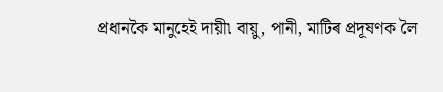প্রধানকৈ মানুহেই দায়ী৷ বায়ু, পানী, মাটিৰ প্রদূষণক লৈ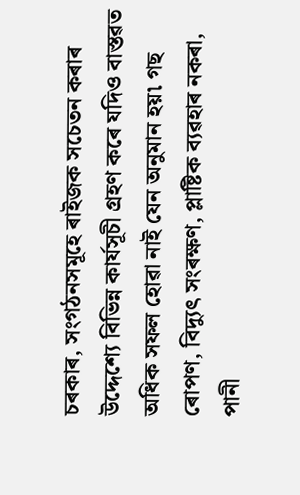চৰকাৰ, সংগঠনসমূহে ৰাইজক সচেতন কৰাৰ উদ্দেশ্যে বিভিন্ন কার্যসূচী গ্রহণ কৰে যদিও বাস্তৱত অধিক সফল হোৱা নাই যেন অনুমান হয়৷ গছ ৰোপণ, বিদ্যুৎ সংৰক্ষণ, প্লাষ্টিক ব্যৱহাৰ নকৰা, পানী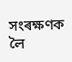সংৰক্ষণক লৈ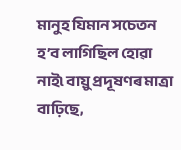মানুহ যিমান সচেতন হ’ব লাগিছিল হোৱা নাই৷ বায়ু প্রদূষণৰ মাত্রা বাঢ়িছে,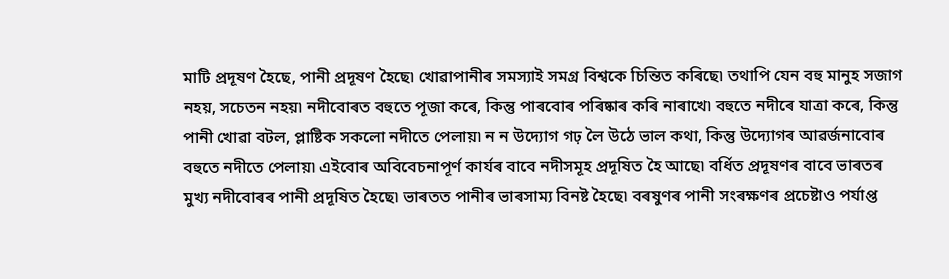মাটি প্রদূষণ হৈছে, পানী প্রদূষণ হৈছে৷ খোৱাপানীৰ সমস্যাই সমগ্র বিশ্বকে চিন্তিত কৰিছে৷ তথাপি যেন বহু মানুহ সজাগ নহয়, সচেতন নহয়৷ নদীবোৰত বহুতে পূজা কৰে, কিন্তু পাৰবোৰ পৰিষ্কাৰ কৰি নাৰাখে৷ বহুতে নদীৰে যাত্রা কৰে, কিন্তু পানী খোৱা বটল, প্লাষ্টিক সকলো নদীতে পেলায়৷ ন ন উদ্যোগ গঢ় লৈ উঠে ভাল কথা, কিন্তু উদ্যোগৰ আৱর্জনাবোৰ বহুতে নদীতে পেলায়৷ এইবোৰ অবিবেচনাপূর্ণ কার্যৰ বাবে নদীসমূহ প্রদূষিত হৈ আছে৷ বর্ধিত প্রদূষণৰ বাবে ভাৰতৰ মুখ্য নদীবোৰৰ পানী প্রদূষিত হৈছে৷ ভাৰতত পানীৰ ভাৰসাম্য বিনষ্ট হৈছে৷ বৰষুণৰ পানী সংৰক্ষণৰ প্রচেষ্টাও পর্যাপ্ত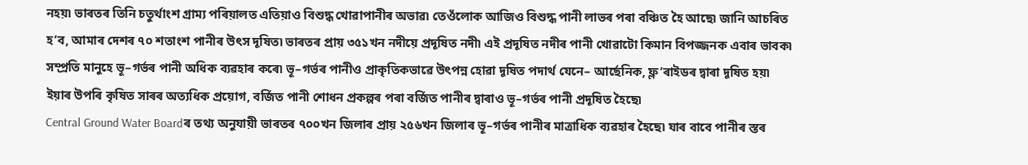নহয়৷ ভাৰতৰ তিনি চতুর্থাংশ গ্রাম্য পৰিয়ালত এতিয়াও বিশুদ্ধ খোৱাপানীৰ অভাৱ৷ তেওঁলোক আজিও বিশুদ্ধ পানী লাভৰ পৰা বঞ্চিত হৈ আছে৷ জানি আচৰিত হ’ব, আমাৰ দেশৰ ৭০ শতাংশ পানীৰ উৎস দূষিত৷ ভাৰতৰ প্রায় ৩৫১খন নদীয়ে প্রদূষিত নদী৷ এই প্রদূষিত নদীৰ পানী খোৱাটো কিমান বিপজ্জনক এবাৰ ভাবক৷ সম্প্রতি মানুহে ভূ–গর্ভৰ পানী অধিক ব্যৱহাৰ কৰে৷ ভূ–গর্ভৰ পানীও প্রাকৃতিকভাৱে উৎপন্ন হোৱা দূষিত পদার্থ যেনে– আর্ছেনিক, ফ্ল’ৰাইডৰ দ্বাৰা দূষিত হয়৷ ইয়াৰ উপৰি কৃষিত সাৰৰ অত্যধিক প্রয়োগ, বর্জিত পানী শোধন প্রকল্পৰ পৰা বর্জিত পানীৰ দ্বাৰাও ভূ–গর্ভৰ পানী প্রদূষিত হৈছে৷
Central Ground Water Boardৰ তথ্য অনুযায়ী ভাৰতৰ ৭০০খন জিলাৰ প্রায় ২৫৬খন জিলাৰ ভূ–গর্ভৰ পানীৰ মাত্রাধিক ব্যৱহাৰ হৈছে৷ যাৰ বাবে পানীৰ স্তৰ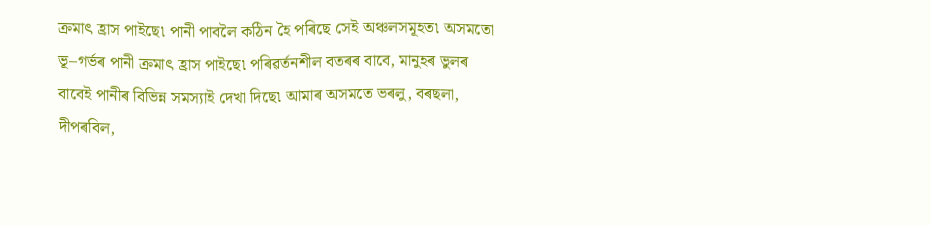ক্রমাৎ হ্রাস পাইছে৷ পানী পাবলৈ কঠিন হৈ পৰিছে সেই অঞ্চলসমূহত৷ অসমতো ভূ–গর্ভৰ পানী ক্রমাৎ হ্রাস পাইছে৷ পৰিৱর্তনশীল বতৰৰ বাবে, মানুহৰ ভুলৰ বাবেই পানীৰ বিভিন্ন সমস্যাই দেখা দিছে৷ আমাৰ অসমতে ভৰলু, বৰছলা, দীপৰবিল,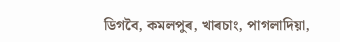ডিগবৈ, কমলপুৰ, খাৰচাং, পাগলাদিয়া,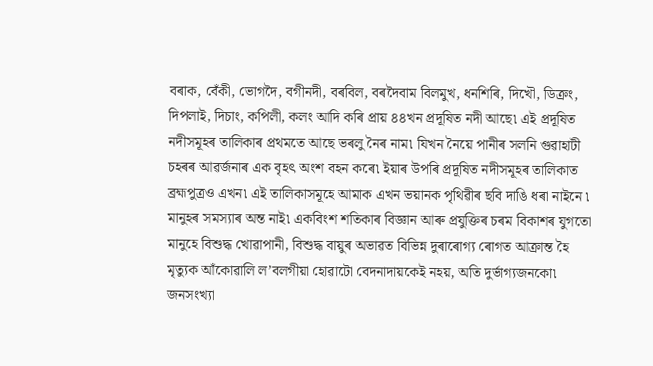বৰাক, বেঁকী, ভোগদৈ, বগীনদী, বৰবিল, বৰদৈবাম বিলমুখ, ধনশিৰি, দিখৌ, ডিক্রং, দিপলাই, দিচাং, কপিলী, কলং আদি কৰি প্রায় ৪৪খন প্রদূষিত নদী আছে৷ এই প্রদূষিত নদীসমূহৰ তালিকাৰ প্রথমতে আছে ভৰলু নৈৰ নাম৷ যিখন নৈয়ে পানীৰ সলনি গুৱাহাটী চহৰৰ আৱর্জনাৰ এক বৃহৎ অংশ বহন কৰে৷ ইয়াৰ উপৰি প্রদূষিত নদীসমূহৰ তালিকাত ব্রহ্মপুত্রও এখন৷ এই তালিকাসমূহে আমাক এখন ভয়ানক পৃথিৱীৰ ছবি দাঙি ধৰা নাইনে ৷ মানুহৰ সমস্যাৰ অন্ত নাই৷ একবিংশ শতিকাৰ বিজ্ঞান আৰু প্রযুক্তিৰ চৰম বিকাশৰ যুগতো মানুহে বিশুদ্ধ খোৱাপানী, বিশুদ্ধ বায়ুৰ অভাৱত বিভিন্ন দুৰাৰোগ্য ৰোগত আক্রান্ত হৈ মৃত্যুক আঁকোৱালি ল’বলগীয়া হোৱাটো বেদনাদায়কেই নহয়, অতি দুর্ভাগ্যজনকো৷ জনসংখ্যা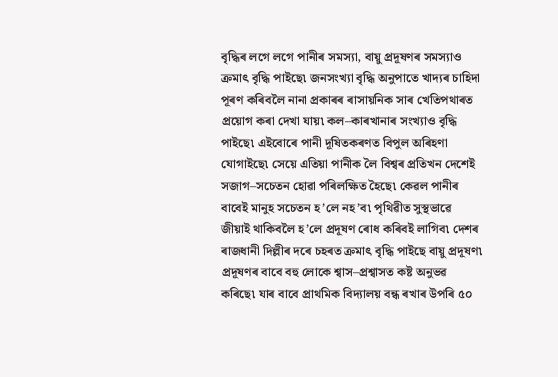বৃদ্ধিৰ লগে লগে পানীৰ সমস্যা, বায়ু প্রদূষণৰ সমস্যাও ক্রমাৎ বৃদ্ধি পাইছে৷ জনসংখ্যা বৃদ্ধি অনুপাতে খাদ্যৰ চাহিদা পূৰণ কৰিবলৈ নানা প্রকাৰৰ ৰাসায়নিক সাৰ খেতিপথাৰত প্রয়োগ কৰা দেখা যায়৷ কল–কাৰখানাৰ সংখ্যাও বৃদ্ধি পাইছে৷ এইবোৰে পানী দূষিতকৰণত বিপুল অৰিহণা যোগাইছে৷ সেয়ে এতিয়া পানীক লৈ বিশ্বৰ প্রতিখন দেশেই সজাগ–সচেতন হোৱা পৰিলক্ষিত হৈছে৷ কেৱল পানীৰ বাবেই মানুহ সচেতন হ’লে নহ’ব৷ পৃথিৱীত সুস্থভাৱে জীয়াই থাকিবলৈ হ’লে প্রদূষণ ৰোধ কৰিবই লাগিব৷ দেশৰ ৰাজধানী দিল্লীৰ দৰে চহৰত ক্রমাৎ বৃদ্ধি পাইছে বায়ু প্রদূষণ৷ প্রদূষণৰ বাবে বহু লোকে শ্বাস–প্রশ্বাসত কষ্ট অনুভৱ কৰিছে৷ যাৰ বাবে প্রাথমিক বিদ্যালয় বন্ধ ৰখাৰ উপৰি ৫০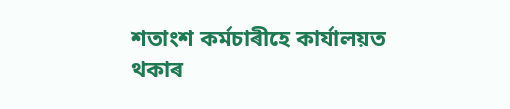শতাংশ কর্মচাৰীহে কার্যালয়ত থকাৰ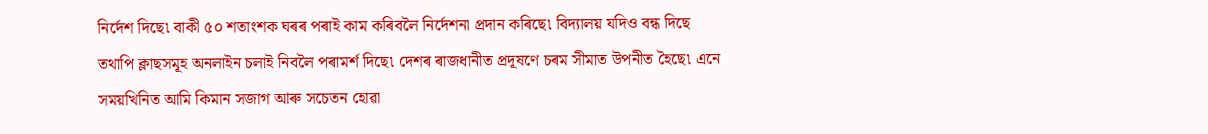নির্দেশ দিছে৷ বাকী ৫০ শতাংশক ঘৰৰ পৰাই কাম কৰিবলৈ নির্দেশনা প্রদান কৰিছে৷ বিদ্যালয় যদিও বন্ধ দিছে তথাপি ক্লাছসমূহ অনলাইন চলাই নিবলৈ পৰামর্শ দিছে৷ দেশৰ ৰাজধানীত প্রদূষণে চৰম সীমাত উপনীত হৈছে৷ এনে সময়খিনিত আমি কিমান সজাগ আৰু সচেতন হোৱা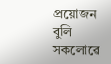প্রয়োজন বুলি সকলোৱে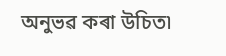অনুভৱ কৰা উচিত৷